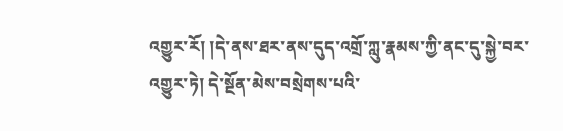འགྱུར་རོ། །དེ་ནས་ཐར་ནས་དུད་འགྲོ་ཀླུ་རྣམས་ཀྱི་ནང་དུ་སྐྱེ་བར་འགྱུར་ཏེ། དེ་སྔོན་མེས་བསྲེགས་པའི་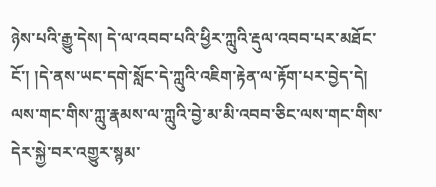ཉེས་པའི་རྒྱུ་དེས། དེ་ལ་འབབ་པའི་ཕྱིར་ཀླུའི་རྡུལ་འབབ་པར་མཐོང་ངོ་། །དེ་ནས་ཡང་དགེ་སློང་དེ་ཀླུའི་འཇིག་རྟེན་ལ་རྟོག་པར་བྱེད་དེ། ལས་གང་གིས་ཀླུ་རྣམས་ལ་ཀླུའི་བྱེ་མ་མི་འབབ་ཅིང་ལས་གང་གིས་དེར་སྐྱེ་བར་འགྱུར་སྙམ་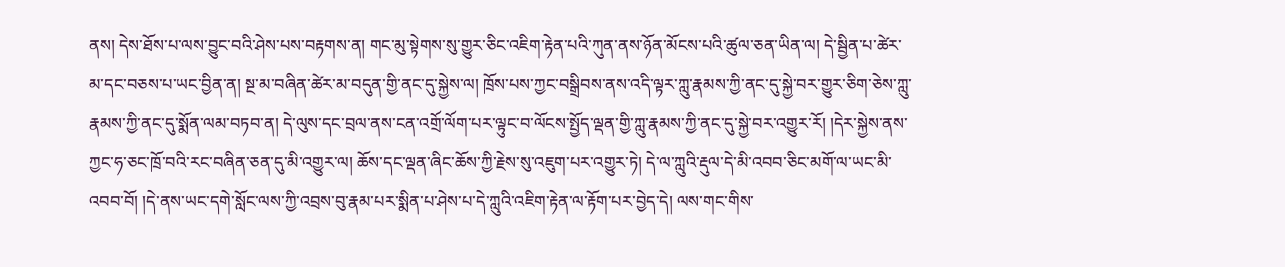ནས། དེས་ཐོས་པ་ལས་བྱུང་བའི་ཤེས་པས་བརྟགས་ན། གང་མུ་སྟེགས་སུ་གྱུར་ཅིང་འཇིག་རྟེན་པའི་ཀུན་ནས་ཉོན་མོངས་པའི་ཚུལ་ཅན་ཡིན་ལ། དེ་སྦྱིན་པ་ཚེར་མ་དང་བཅས་པ་ཡང་བྱིན་ན། སྔ་མ་བཞིན་ཚེར་མ་བདུན་གྱི་ནང་དུ་སྐྱེས་ལ། ཁྲོས་པས་ཀྱང་བསྒྲིབས་ནས་འདི་ལྟར་ཀླུ་རྣམས་ཀྱི་ནང་དུ་སྐྱེ་བར་གྱུར་ཅིག་ཅེས་ཀླུ་རྣམས་ཀྱི་ནང་དུ་སྨོན་ལམ་བཏབ་ན། དེ་ལུས་དང་བྲལ་ནས་ངན་འགྲོ་ལོག་པར་ལྟུང་བ་ལོངས་སྤྱོད་ལྡན་གྱི་ཀླུ་རྣམས་ཀྱི་ནང་དུ་སྐྱེ་བར་འགྱུར་རོ། །དེར་སྐྱེས་ནས་ཀྱང་ཧ་ཅང་ཁྲོ་བའི་རང་བཞིན་ཅན་དུ་མི་འགྱུར་ལ། ཆོས་དང་ལྡན་ཞིང་ཆོས་ཀྱི་རྗེས་སུ་འཇུག་པར་འགྱུར་ཏེ། དེ་ལ་ཀླུའི་རྡུལ་དེ་མི་འབབ་ཅིང་མགོ་ལ་ཡང་མི་འབབ་བོ། །དེ་ནས་ཡང་དགེ་སློང་ལས་ཀྱི་འབྲས་བུ་རྣམ་པར་སྨིན་པ་ཤེས་པ་དེ་ཀླུའི་འཇིག་རྟེན་ལ་རྟོག་པར་བྱེད་དེ། ལས་གང་གིས་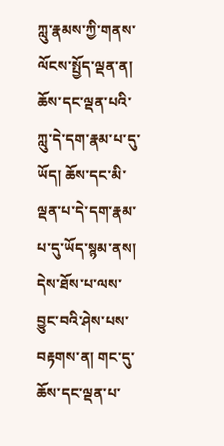ཀླུ་རྣམས་ཀྱི་གནས་ལོངས་སྤྱོད་ལྡན་ན། ཆོས་དང་ལྡན་པའི་ཀླུ་དེ་དག་རྣམ་པ་དུ་ཡོད། ཆོས་དང་མི་ལྡན་པ་དེ་དག་རྣམ་པ་དུ་ཡོད་སྙམ་ནས། དེས་ཐོས་པ་ལས་བྱུང་བའི་ཤེས་པས་བརྟགས་ན། གང་དུ་ཆོས་དང་ལྡན་པ་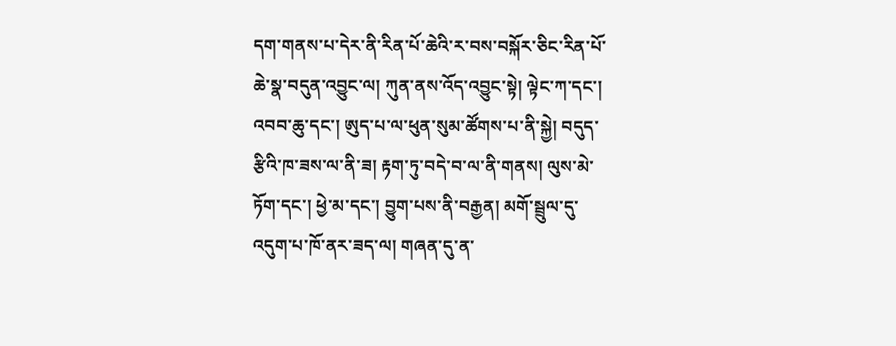དག་གནས་པ་དེར་ནི་རིན་པོ་ཆེའི་ར་བས་བསྐོར་ཅིང་རིན་པོ་ཆེ་སྣ་བདུན་འབྱུང་ལ། ཀུན་ནས་འོད་འབྱུང་སྟེ། ལྟེང་ཀ་དང་། འབབ་ཆུ་དང་། ཨུད་པ་ལ་ཕུན་སུམ་ཚོགས་པ་ནི་སྐྱེ། བདུད་རྩིའི་ཁ་ཟས་ལ་ནི་ཟ། རྟག་ཏུ་བདེ་བ་ལ་ནི་གནས། ལུས་མེ་ཏོག་དང་། ཕྱེ་མ་དང་། བྱུག་པས་ནི་བརྒྱན། མགོ་སྦྲུལ་དུ་འདུག་པ་ཁོ་ནར་ཟད་ལ། གཞན་དུ་ན་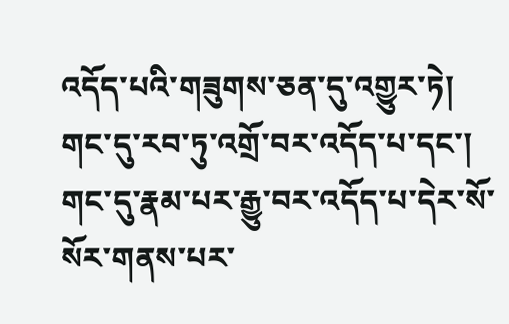འདོད་པའི་གཟུགས་ཅན་དུ་འགྱུར་ཏེ། གང་དུ་རབ་ཏུ་འགྲོ་བར་འདོད་པ་དང་། གང་དུ་རྣམ་པར་རྒྱུ་བར་འདོད་པ་དེར་སོ་སོར་གནས་པར་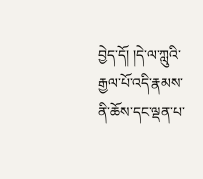བྱེད་དོ། །དེ་ལ་ཀླུའི་རྒྱལ་པོ་འདི་རྣམས་ནི་ཆོས་དང་ལྡན་པ་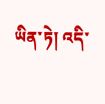ཡིན་ཏེ། འདི་